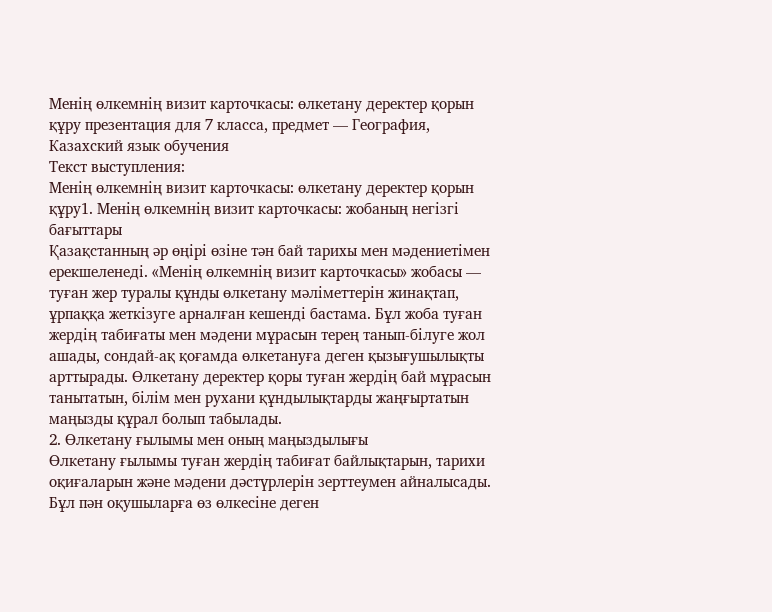Менің өлкемнің визит карточкасы: өлкетану деректер қорын құру презентация для 7 класса, предмет — География, Казахский язык обучения
Текст выступления:
Менің өлкемнің визит карточкасы: өлкетану деректер қорын құру1. Менің өлкемнің визит карточкасы: жобаның негізгі бағыттары
Қазақстанның әр өңірі өзіне тән бай тарихы мен мәдениетімен ерекшеленеді. «Менің өлкемнің визит карточкасы» жобасы — туған жер туралы құнды өлкетану мәліметтерін жинақтап, ұрпаққа жеткізуге арналған кешенді бастама. Бұл жоба туған жердің табиғаты мен мәдени мұрасын терең танып-білуге жол ашады, сондай-ақ қоғамда өлкетануға деген қызығушылықты арттырады. Өлкетану деректер қоры туған жердің бай мұрасын танытатын, білім мен рухани құндылықтарды жаңғыртатын маңызды құрал болып табылады.
2. Өлкетану ғылымы мен оның маңыздылығы
Өлкетану ғылымы туған жердің табиғат байлықтарын, тарихи оқиғаларын және мәдени дәстүрлерін зерттеумен айналысады. Бұл пән оқушыларға өз өлкесіне деген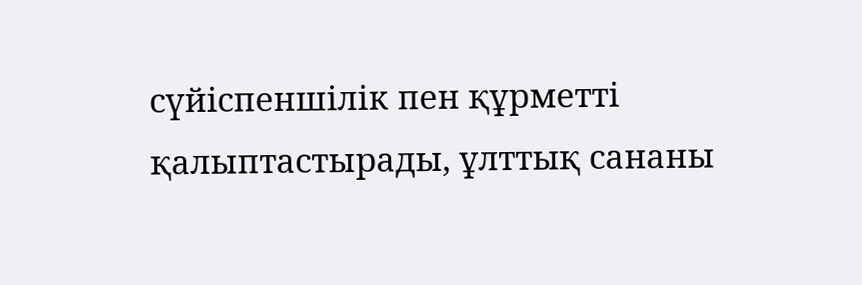сүйіспеншілік пен құрметті қалыптастырады, ұлттық сананы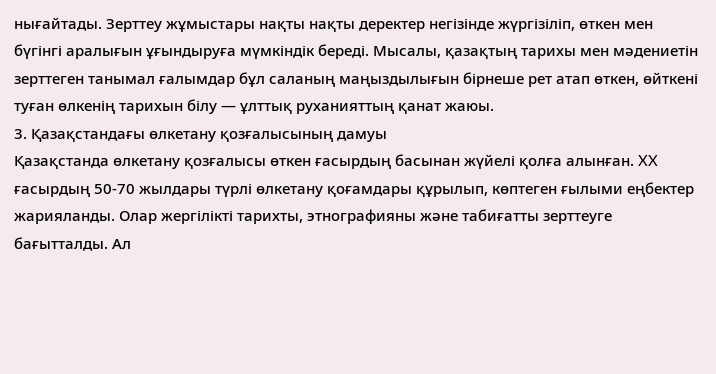нығайтады. Зерттеу жұмыстары нақты нақты деректер негізінде жүргізіліп, өткен мен бүгінгі аралығын ұғындыруға мүмкіндік береді. Мысалы, қазақтың тарихы мен мәдениетін зерттеген танымал ғалымдар бұл саланың маңыздылығын бірнеше рет атап өткен, өйткені туған өлкенің тарихын білу — ұлттық руханияттың қанат жаюы.
3. Қазақстандағы өлкетану қозғалысының дамуы
Қазақстанда өлкетану қозғалысы өткен ғасырдың басынан жүйелі қолға алынған. XX ғасырдың 50-70 жылдары түрлі өлкетану қоғамдары құрылып, көптеген ғылыми еңбектер жарияланды. Олар жергілікті тарихты, этнографияны және табиғатты зерттеуге бағытталды. Ал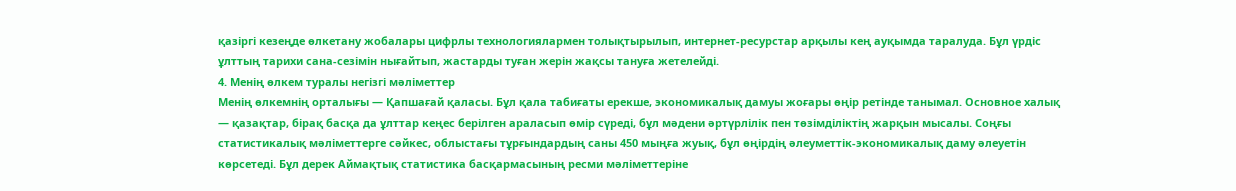қазіргі кезеңде өлкетану жобалары цифрлы технологиялармен толықтырылып, интернет-ресурстар арқылы кең ауқымда таралуда. Бұл үрдіс ұлттың тарихи сана-сезімін нығайтып, жастарды туған жерін жақсы тануға жетелейді.
4. Менің өлкем туралы негізгі мәліметтер
Менің өлкемнің орталығы — Қапшағай қаласы. Бұл қала табиғаты ерекше, экономикалық дамуы жоғары өңір ретінде танымал. Основное халық — қазақтар, бірақ басқа да ұлттар кеңес берілген араласып өмір сүреді, бұл мәдени әртүрлілік пен төзімділіктің жарқын мысалы. Соңғы статистикалық мәліметтерге сәйкес, облыстағы тұрғындардың саны 450 мыңға жуық, бұл өңірдің әлеуметтік-экономикалық даму әлеуетін көрсетеді. Бұл дерек Аймақтық статистика басқармасының ресми мәліметтеріне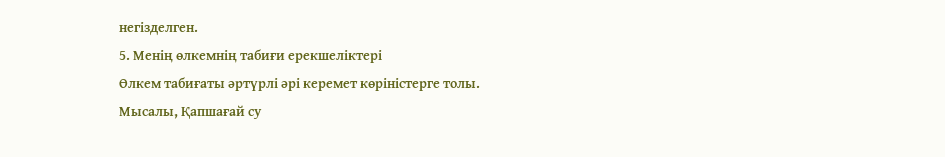негізделген.
5. Менің өлкемнің табиғи ерекшеліктері
Өлкем табиғаты әртүрлі әрі керемет көріністерге толы. Мысалы, Қапшағай су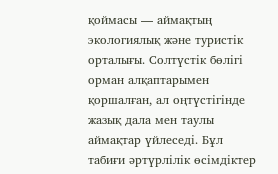қоймасы — аймақтың экологиялық және туристік орталығы. Солтүстік бөлігі орман алқаптарымен қоршалған, ал оңтүстігінде жазық дала мен таулы аймақтар үйлеседі. Бұл табиғи әртүрлілік өсімдіктер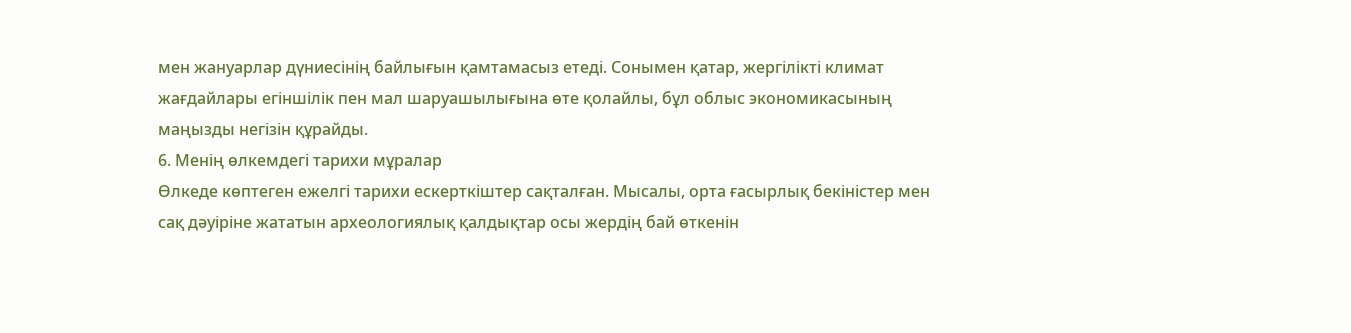мен жануарлар дүниесінің байлығын қамтамасыз етеді. Сонымен қатар, жергілікті климат жағдайлары егіншілік пен мал шаруашылығына өте қолайлы, бұл облыс экономикасының маңызды негізін құрайды.
6. Менің өлкемдегі тарихи мұралар
Өлкеде көптеген ежелгі тарихи ескерткіштер сақталған. Мысалы, орта ғасырлық бекіністер мен сақ дәуіріне жататын археологиялық қалдықтар осы жердің бай өткенін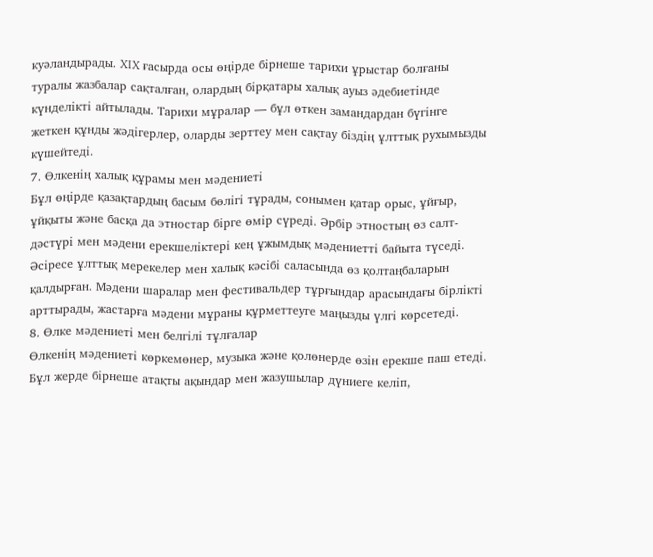куәландырады. XIX ғасырда осы өңірде бірнеше тарихи ұрыстар болғаны туралы жазбалар сақталған, олардың бірқатары халық ауыз әдебиетінде күнделікті айтылады. Тарихи мұралар — бұл өткен замандардан бүгінге жеткен құнды жәдігерлер, оларды зерттеу мен сақтау біздің ұлттық рухымызды күшейтеді.
7. Өлкенің халық құрамы мен мәдениеті
Бұл өңірде қазақтардың басым бөлігі тұрады, сонымен қатар орыс, ұйғыр, ұйқыты және басқа да этностар бірге өмір сүреді. Әрбір этностың өз салт-дәстүрі мен мәдени ерекшеліктері кең ұжымдық мәдениетті байыта түседі. Әсіресе ұлттық мерекелер мен халық кәсібі саласында өз қолтаңбаларын қалдырған. Мәдени шаралар мен фестивальдер тұрғындар арасындағы бірлікті арттырады, жастарға мәдени мұраны құрметтеуге маңызды үлгі көрсетеді.
8. Өлке мәдениеті мен белгілі тұлғалар
Өлкенің мәдениеті көркемөнер, музыка және қолөнерде өзін ерекше паш етеді. Бұл жерде бірнеше атақты ақындар мен жазушылар дүниеге келіп,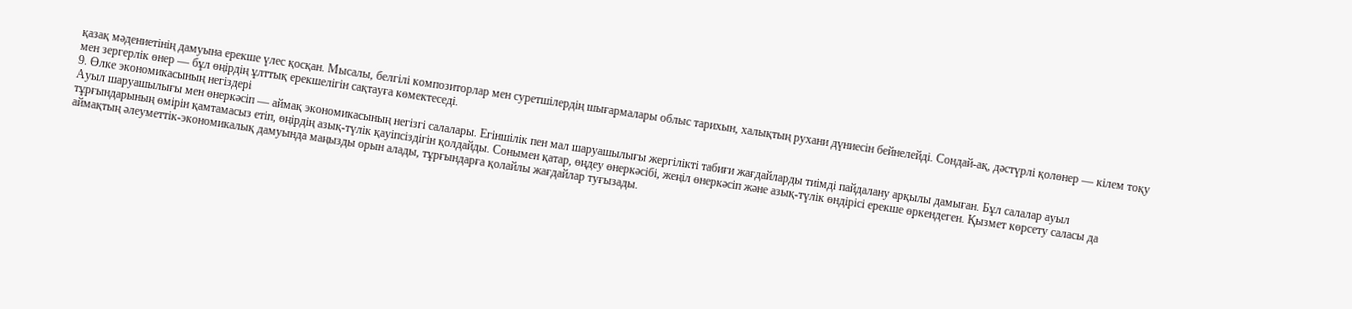қазақ мәдениетінің дамуына ерекше үлес қосқан. Мысалы, белгілі композиторлар мен суретшілердің шығармалары облыс тарихын, халықтың рухани дүниесін бейнелейді. Сондай-ақ, дәстүрлі қолөнер — кілем тоқу мен зергерлік өнер — бұл өңірдің ұлттық ерекшелігін сақтауға көмектеседі.
9. Өлке экономикасының негіздері
Ауыл шаруашылығы мен өнеркәсіп — аймақ экономикасының негізгі салалары. Егіншілік пен мал шаруашылығы жергілікті табиғи жағдайларды тиімді пайдалану арқылы дамыған. Бұл салалар ауыл тұрғындарының өмірін қамтамасыз етіп, өңірдің азық-түлік қауіпсіздігін қолдайды. Сонымен қатар, өңдеу өнеркәсібі, жеңіл өнеркәсіп және азық-түлік өндірісі ерекше өркендеген. Қызмет көрсету саласы да аймақтың әлеуметтік-экономикалық дамуында маңызды орын алады, тұрғындарға қолайлы жағдайлар туғызады.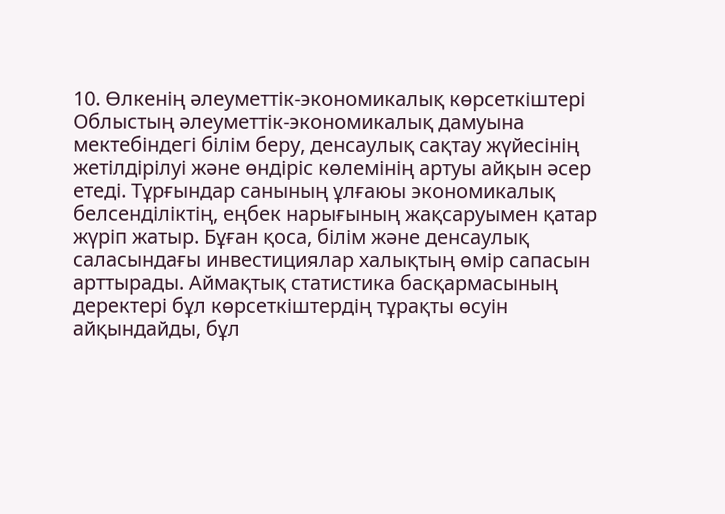10. Өлкенің әлеуметтік-экономикалық көрсеткіштері
Облыстың әлеуметтік-экономикалық дамуына мектебіндегі білім беру, денсаулық сақтау жүйесінің жетілдірілуі және өндіріс көлемінің артуы айқын әсер етеді. Тұрғындар санының ұлғаюы экономикалық белсенділіктің, еңбек нарығының жақсаруымен қатар жүріп жатыр. Бұған қоса, білім және денсаулық саласындағы инвестициялар халықтың өмір сапасын арттырады. Аймақтық статистика басқармасының деректері бұл көрсеткіштердің тұрақты өсуін айқындайды, бұл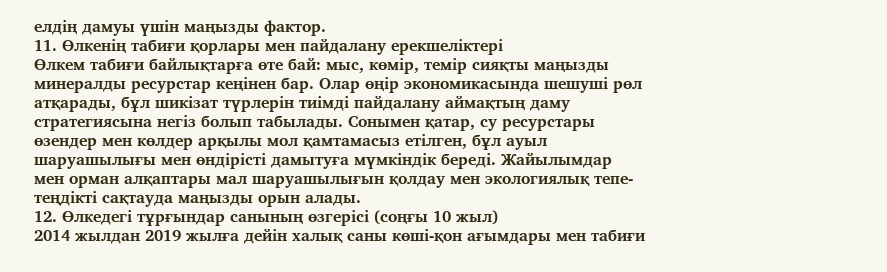елдің дамуы үшін маңызды фактор.
11. Өлкенің табиғи қорлары мен пайдалану ерекшеліктері
Өлкем табиғи байлықтарға өте бай: мыс, көмір, темір сияқты маңызды минералды ресурстар кеңінен бар. Олар өңір экономикасында шешуші рөл атқарады, бұл шикізат түрлерін тиімді пайдалану аймақтың даму стратегиясына негіз болып табылады. Сонымен қатар, су ресурстары өзендер мен көлдер арқылы мол қамтамасыз етілген, бұл ауыл шаруашылығы мен өндірісті дамытуға мүмкіндік береді. Жайылымдар мен орман алқаптары мал шаруашылығын қолдау мен экологиялық тепе-теңдікті сақтауда маңызды орын алады.
12. Өлкедегі тұрғындар санының өзгерісі (соңғы 10 жыл)
2014 жылдан 2019 жылға дейін халық саны көші-қон ағымдары мен табиғи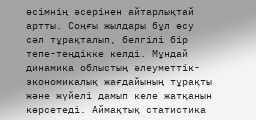өсімнің әсерінен айтарлықтай артты. Соңғы жылдары бұл өсу сәл тұрақталып, белгілі бір тепе-теңдікке келді. Мұндай динамика облыстың әлеуметтік-экономикалық жағдайының тұрақты және жүйелі дамып келе жатқанын көрсетеді. Аймақтық статистика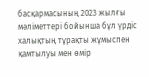басқармасының 2023 жылғы мәліметтері бойынша бұл үрдіс халықтың тұрақты жұмыспен қамтылуы мен өмір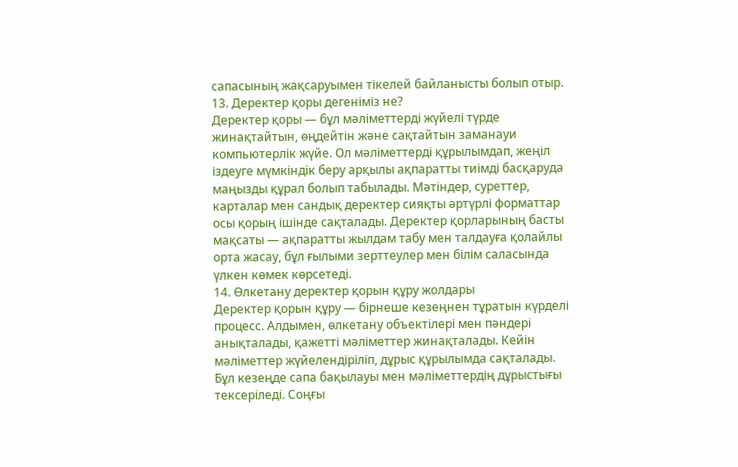сапасының жақсаруымен тікелей байланысты болып отыр.
13. Деректер қоры дегеніміз не?
Деректер қоры — бұл мәліметтерді жүйелі түрде жинақтайтын, өңдейтін және сақтайтын заманауи компьютерлік жүйе. Ол мәліметтерді құрылымдап, жеңіл іздеуге мүмкіндік беру арқылы ақпаратты тиімді басқаруда маңызды құрал болып табылады. Мәтіндер, суреттер, карталар мен сандық деректер сияқты әртүрлі форматтар осы қорың ішінде сақталады. Деректер қорларының басты мақсаты — ақпаратты жылдам табу мен талдауға қолайлы орта жасау, бұл ғылыми зерттеулер мен білім саласында үлкен көмек көрсетеді.
14. Өлкетану деректер қорын құру жолдары
Деректер қорын құру — бірнеше кезеңнен тұратын күрделі процесс. Алдымен, өлкетану объектілері мен пәндері анықталады, қажетті мәліметтер жинақталады. Кейін мәліметтер жүйелендіріліп, дұрыс құрылымда сақталады. Бұл кезеңде сапа бақылауы мен мәліметтердің дұрыстығы тексеріледі. Соңғы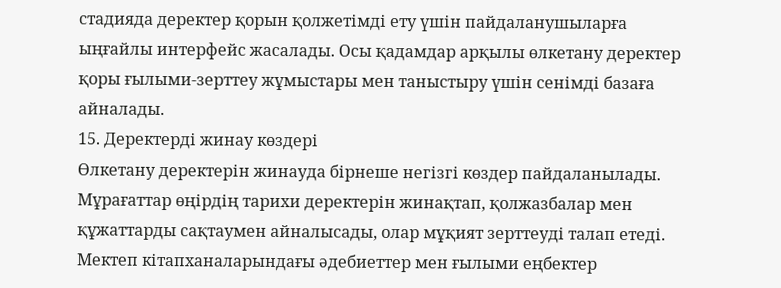стадияда деректер қорын қолжетімді ету үшін пайдаланушыларға ыңғайлы интерфейс жасалады. Осы қадамдар арқылы өлкетану деректер қоры ғылыми-зерттеу жұмыстары мен таныстыру үшін сенімді базаға айналады.
15. Деректерді жинау көздері
Өлкетану деректерін жинауда бірнеше негізгі көздер пайдаланылады. Мұрағаттар өңірдің тарихи деректерін жинақтап, қолжазбалар мен құжаттарды сақтаумен айналысады, олар мұқият зерттеуді талап етеді. Мектеп кітапханаларындағы әдебиеттер мен ғылыми еңбектер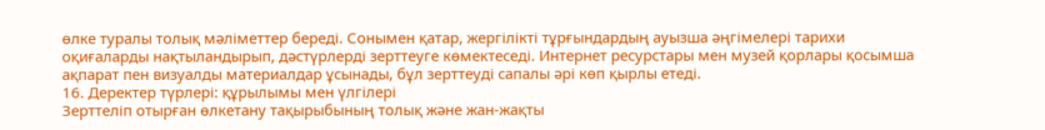өлке туралы толық мәліметтер береді. Сонымен қатар, жергілікті тұрғындардың ауызша әңгімелері тарихи оқиғаларды нақтыландырып, дәстүрлерді зерттеуге көмектеседі. Интернет ресурстары мен музей қорлары қосымша ақпарат пен визуалды материалдар ұсынады, бұл зерттеуді сапалы әрі көп қырлы етеді.
16. Деректер түрлері: құрылымы мен үлгілері
Зерттеліп отырған өлкетану тақырыбының толық және жан-жақты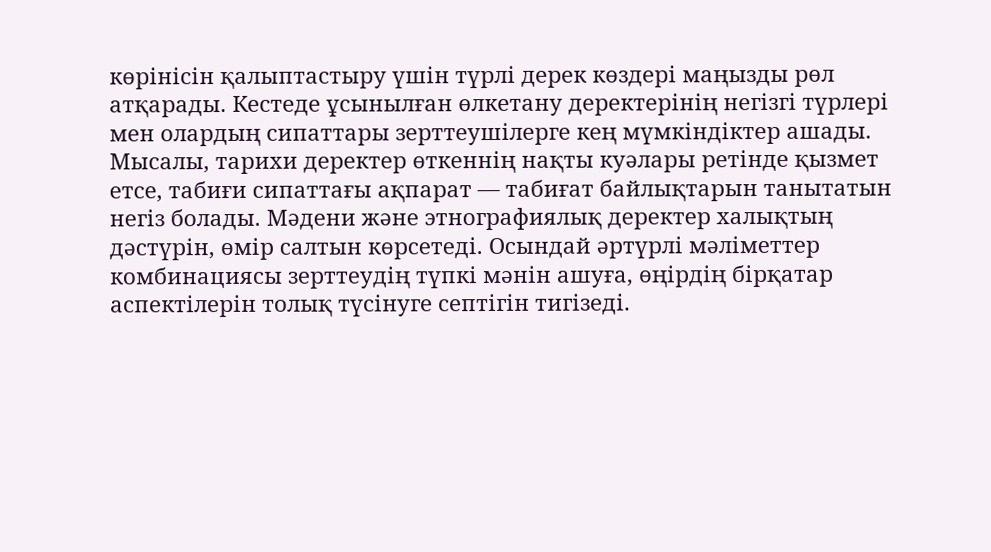көрінісін қалыптастыру үшін түрлі дерек көздері маңызды рөл атқарады. Кестеде ұсынылған өлкетану деректерінің негізгі түрлері мен олардың сипаттары зерттеушілерге кең мүмкіндіктер ашады. Мысалы, тарихи деректер өткеннің нақты куәлары ретінде қызмет етсе, табиғи сипаттағы ақпарат — табиғат байлықтарын танытатын негіз болады. Мәдени және этнографиялық деректер халықтың дәстүрін, өмір салтын көрсетеді. Осындай әртүрлі мәліметтер комбинациясы зерттеудің түпкі мәнін ашуға, өңірдің бірқатар аспектілерін толық түсінуге септігін тигізеді.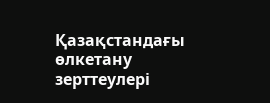Қазақстандағы өлкетану зерттеулері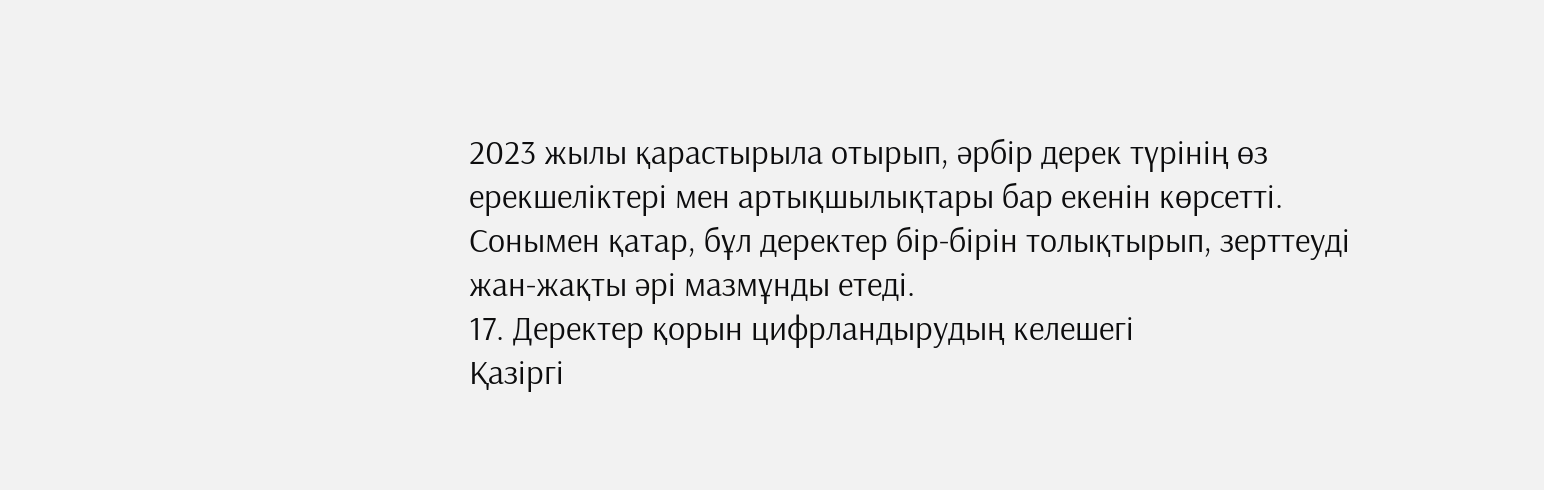2023 жылы қарастырыла отырып, әрбір дерек түрінің өз ерекшеліктері мен артықшылықтары бар екенін көрсетті. Сонымен қатар, бұл деректер бір-бірін толықтырып, зерттеуді жан-жақты әрі мазмұнды етеді.
17. Деректер қорын цифрландырудың келешегі
Қазіргі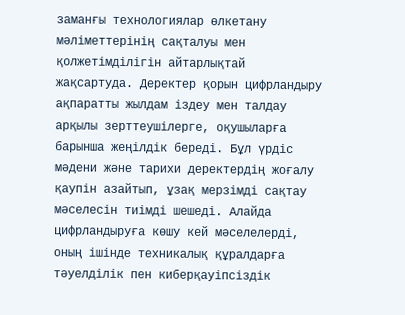заманғы технологиялар өлкетану мәліметтерінің сақталуы мен қолжетімділігін айтарлықтай жақсартуда. Деректер қорын цифрландыру ақпаратты жылдам іздеу мен талдау арқылы зерттеушілерге, оқушыларға барынша жеңілдік береді. Бұл үрдіс мәдени және тарихи деректердің жоғалу қаупін азайтып, ұзақ мерзімді сақтау мәселесін тиімді шешеді. Алайда цифрландыруға көшу кей мәселелерді, оның ішінде техникалық құралдарға тәуелділік пен киберқауіпсіздік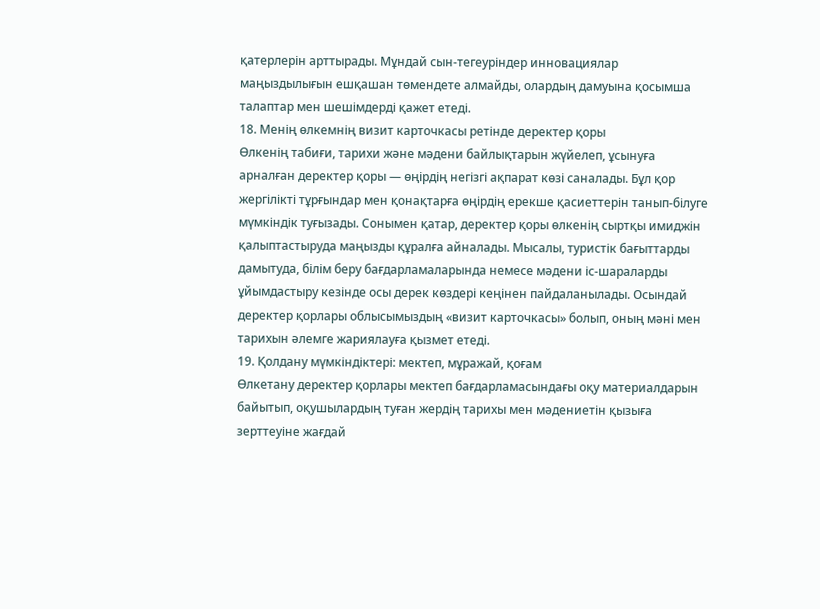қатерлерін арттырады. Мұндай сын-тегеуріндер инновациялар маңыздылығын ешқашан төмендете алмайды, олардың дамуына қосымша талаптар мен шешімдерді қажет етеді.
18. Менің өлкемнің визит карточкасы ретінде деректер қоры
Өлкенің табиғи, тарихи және мәдени байлықтарын жүйелеп, ұсынуға арналған деректер қоры — өңірдің негізгі ақпарат көзі саналады. Бұл қор жергілікті тұрғындар мен қонақтарға өңірдің ерекше қасиеттерін танып-білуге мүмкіндік туғызады. Сонымен қатар, деректер қоры өлкенің сыртқы имиджін қалыптастыруда маңызды құралға айналады. Мысалы, туристік бағыттарды дамытуда, білім беру бағдарламаларында немесе мәдени іс-шараларды ұйымдастыру кезінде осы дерек көздері кеңінен пайдаланылады. Осындай деректер қорлары облысымыздың «визит карточкасы» болып, оның мәні мен тарихын әлемге жариялауға қызмет етеді.
19. Қолдану мүмкіндіктері: мектеп, мұражай, қоғам
Өлкетану деректер қорлары мектеп бағдарламасындағы оқу материалдарын байытып, оқушылардың туған жердің тарихы мен мәдениетін қызыға зерттеуіне жағдай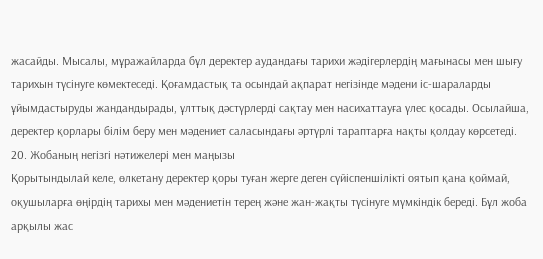жасайды. Мысалы, мұражайларда бұл деректер аудандағы тарихи жәдігерлердің мағынасы мен шығу тарихын түсінуге көмектеседі. Қоғамдастық та осындай ақпарат негізінде мәдени іс-шараларды ұйымдастыруды жандандырады, ұлттық дәстүрлерді сақтау мен насихаттауға үлес қосады. Осылайша, деректер қорлары білім беру мен мәдениет саласындағы әртүрлі тараптарға нақты қолдау көрсетеді.
20. Жобаның негізгі нәтижелері мен маңызы
Қорытындылай келе, өлкетану деректер қоры туған жерге деген сүйіспеншілікті оятып қана қоймай, оқушыларға өңірдің тарихы мен мәдениетін терең және жан-жақты түсінуге мүмкіндік береді. Бұл жоба арқылы жас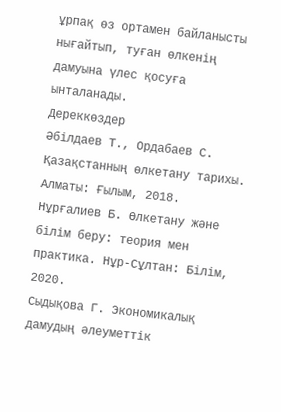ұрпақ өз ортамен байланысты нығайтып, туған өлкенің дамуына үлес қосуға ынталанады.
Дереккөздер
Әбілдаев Т., Ордабаев С. Қазақстанның өлкетану тарихы. Алматы: Ғылым, 2018.
Нұрғалиев Б. Өлкетану және білім беру: теория мен практика. Нұр-Сұлтан: Білім, 2020.
Сыдықова Г. Экономикалық дамудың әлеуметтік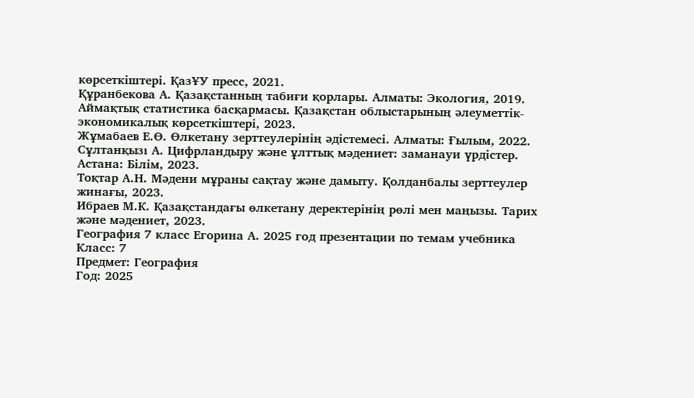көрсеткіштері. ҚазҰУ пресс, 2021.
Құранбекова А. Қазақстанның табиғи қорлары. Алматы: Экология, 2019.
Аймақтық статистика басқармасы. Қазақстан облыстарының әлеуметтік-экономикалық көрсеткіштері, 2023.
Жұмабаев Е.Ө. Өлкетану зерттеулерінің әдістемесі. Алматы: Ғылым, 2022.
Сұлтанқызı А. Цифрландыру және ұлттық мәдениет: заманауи үрдістер. Астана: Білім, 2023.
Тоқтар А.Н. Мәдени мұраны сақтау және дамыту. Қолданбалы зерттеулер жинағы, 2023.
Ибраев М.К. Қазақстандағы өлкетану деректерінің рөлі мен маңызы. Тарих және мәдениет, 2023.
География 7 класс Егорина А. 2025 год презентации по темам учебника
Класс: 7
Предмет: География
Год: 2025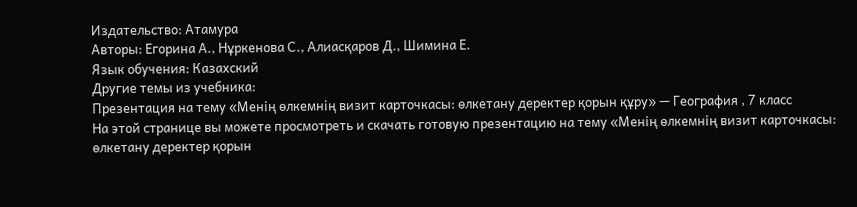Издательство: Атамура
Авторы: Егорина А., Нұркенова С., Алиасқаров Д., Шимина Е.
Язык обучения: Казахский
Другие темы из учебника:
Презентация на тему «Менің өлкемнің визит карточкасы: өлкетану деректер қорын құру» — География , 7 класс
На этой странице вы можете просмотреть и скачать готовую презентацию на тему «Менің өлкемнің визит карточкасы: өлкетану деректер қорын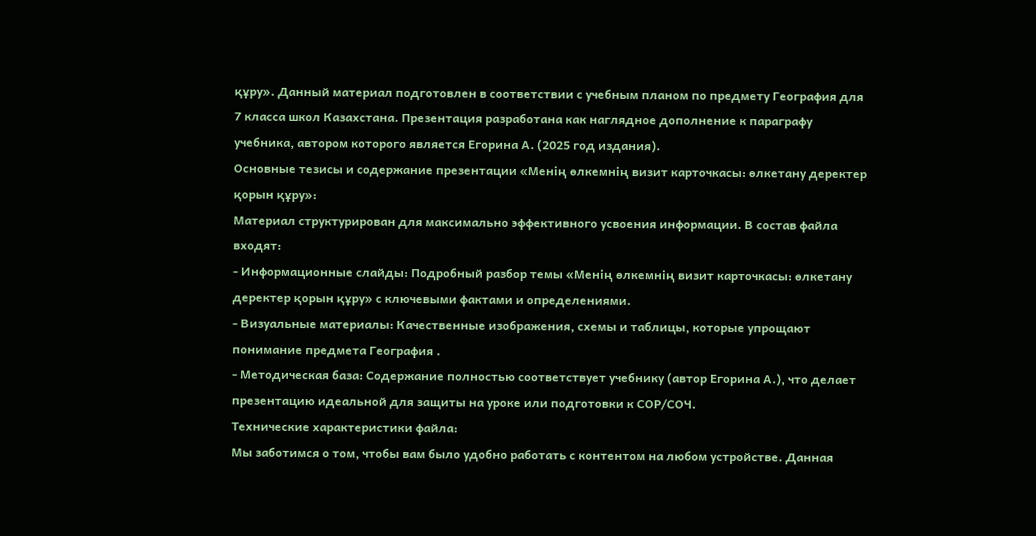құру». Данный материал подготовлен в соответствии с учебным планом по предмету География для 7 класса школ Казахстана. Презентация разработана как наглядное дополнение к параграфу учебника, автором которого является Егорина А. (2025 год издания).
Основные тезисы и содержание презентации «Менің өлкемнің визит карточкасы: өлкетану деректер қорын құру»:
Материал структурирован для максимально эффективного усвоения информации. В состав файла входят:
- Информационные слайды: Подробный разбор темы «Менің өлкемнің визит карточкасы: өлкетану деректер қорын құру» с ключевыми фактами и определениями.
- Визуальные материалы: Качественные изображения, схемы и таблицы, которые упрощают понимание предмета География .
- Методическая база: Содержание полностью соответствует учебнику (автор Егорина А.), что делает презентацию идеальной для защиты на уроке или подготовки к СОР/СОЧ.
Технические характеристики файла:
Мы заботимся о том, чтобы вам было удобно работать с контентом на любом устройстве. Данная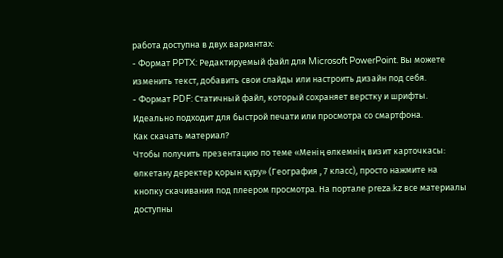работа доступна в двух вариантах:
- Формат PPTX: Редактируемый файл для Microsoft PowerPoint. Вы можете изменить текст, добавить свои слайды или настроить дизайн под себя.
- Формат PDF: Статичный файл, который сохраняет верстку и шрифты. Идеально подходит для быстрой печати или просмотра со смартфона.
Как скачать материал?
Чтобы получить презентацию по теме «Менің өлкемнің визит карточкасы: өлкетану деректер қорын құру» (География , 7 класс), просто нажмите на кнопку скачивания под плеером просмотра. На портале preza.kz все материалы доступны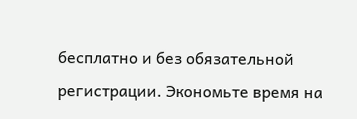бесплатно и без обязательной регистрации. Экономьте время на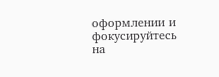оформлении и фокусируйтесь на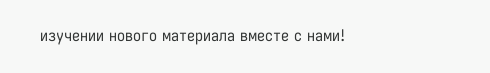изучении нового материала вместе с нами!